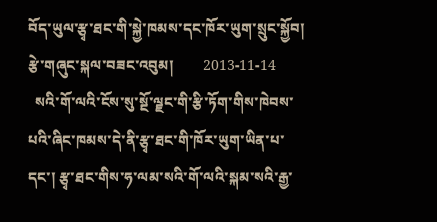བོད་ཡུལ་རྩྭ་ཐང་གི་སྐྱེ་ཁམས་དང་ཁོར་ཡུག་སྲུང་སྐྱོབ།
རྩེ་གཞུང་སྐལ་བཟང་འབུམ།        2013-11-14
  སའི་གོ་ལའི་ངོས་སུ་སྔོ་ལྗང་གི་རྩི་ཏོག་གིས་ཁེབས་པའི་ཞིང་ཁམས་དེ་ནི་རྩྭ་ཐང་གི་ཁོར་ཡུག་ཡིན་པ་དང་། རྩྭ་ཐང་གིས་ཧ་ལམ་སའི་གོ་ལའི་སྐམ་སའི་རྒྱ་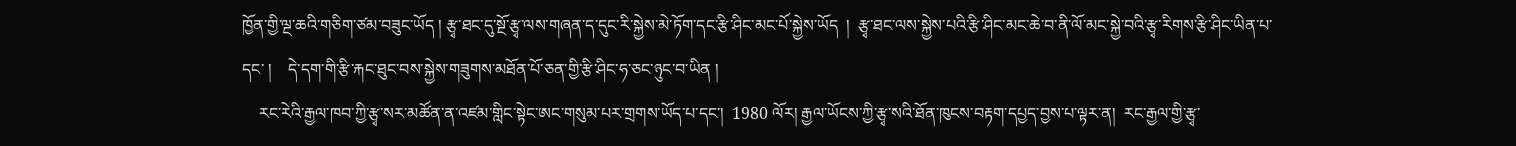ཁྱོན་གྱི་ལྔ་ཆའི་གཅིག་ཙམ་བཟུང་ཡོད ། རྩྭ་ཐང་དུ་སྔོ་རྩྭ་ལས་གཞན་ད་དུང་རི་སྐྱེས་མེ་ཏོག་དང་རྩི་ཤིང་མང་པོ་སྐྱེས་ཡོད  །  རྩྭ་ཐང་ལས་སྐྱེས་པའི་རྩི་ཤིང་མང་ཆེ་བ་ནི་ལོ་མང་སྐྱེ་བའི་རྩྭ་རིགས་རྩི་ཤིང་ཡིན་པ་དང་ །    དེ་དག་གི་རྩི་རྐང་ཐུང་བས་སྐྱེས་གཟུགས་མཐོན་པོ་ཅན་གྱི་རྩི་ཤིང་ཧ་ཅང་ཉུང་བ་ཡིན །
    རང་རེའི་རྒྱལ་ཁབ་ཀྱི་རྩྭ་སར་མཚོན་ན་འཛམ་གླིང་སྟེང་ཨང་གསུམ་པར་གྲགས་ཡོད་པ་དང་།  1980 ལོར། རྒྱལ་ཡོངས་ཀྱི་རྩྭ་སའི་ཐོན་ཁུངས་བརྟག་དཔྱད་བྱས་པ་ལྟར་ན།  རང་རྒྱལ་གྱི་རྩྭ་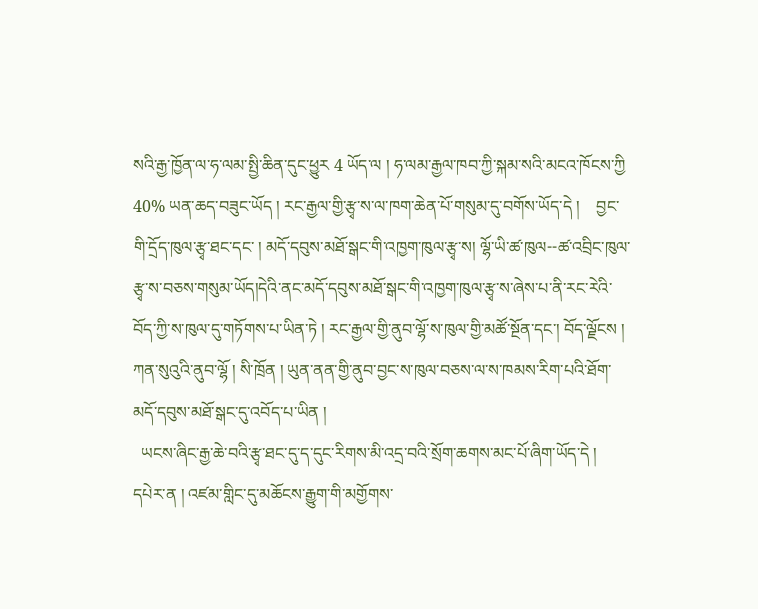སའི་རྒྱ་ཁྱོན་ལ་ཧ་ལམ་སྤྱི་ཆིན་དུང་ཕྱུར 4 ཡོད་ལ ། ཧ་ལམ་རྒྱལ་ཁབ་ཀྱི་སྐམ་སའི་མངའ་ཁོངས་ཀྱི 40% ཡན་ཆད་བཟུང་ཡོད ། རང་རྒྱལ་གྱི་རྩྭ་ས་ལ་ཁག་ཆེན་པོ་གསུམ་དུ་བགོས་ཡོད་དེ །    བྱང་གི་དྲོད་ཁུལ་རྩྭ་ཐང་དང་ ། མདོ་དབུས་མཐོ་སྒང་གི་འཁྱག་ཁུལ་རྩྭ་ས། ལྷོ་ཡི་ཚ་ཁུལ--ཚ་འབྲིང་ཁུལ་རྩྭ་ས་བཅས་གསུམ་ཡོད།དེའི་ནང་མདོ་དབུས་མཐོ་སྒང་གི་འཁྱག་ཁུལ་རྩྭ་ས་ཞེས་པ་ནི་རང་རེའི་བོད་ཀྱི་ས་ཁུལ་དུ་གཏོགས་པ་ཡིན་ཏེ ། རང་རྒྱལ་གྱི་ནུབ་ལྷོ་ས་ཁུལ་གྱི་མཚོ་སྔོན་དང་། བོད་ལྗོངས ། ཀན་སུའུའི་ནུབ་ལྷོ ། སི་ཁྲོན ། ཡུན་ནན་གྱི་ནུབ་བྱང་ས་ཁུལ་བཅས་ལ་ས་ཁམས་རིག་པའི་ཐོག་མདོ་དབུས་མཐོ་སྒང་དུ་འབོད་པ་ཡིན །
  ཡངས་ཞིང་རྒྱ་ཆེ་བའི་རྩྭ་ཐང་དུ་ད་དུང་རིགས་མི་འདྲ་བའི་སྲོག་ཆགས་མང་པོ་ཞིག་ཡོད་དེ ། དཔེར་ན ། འཛམ་གླིང་དུ་མཆོངས་རྒྱུག་གི་མགྱོགས་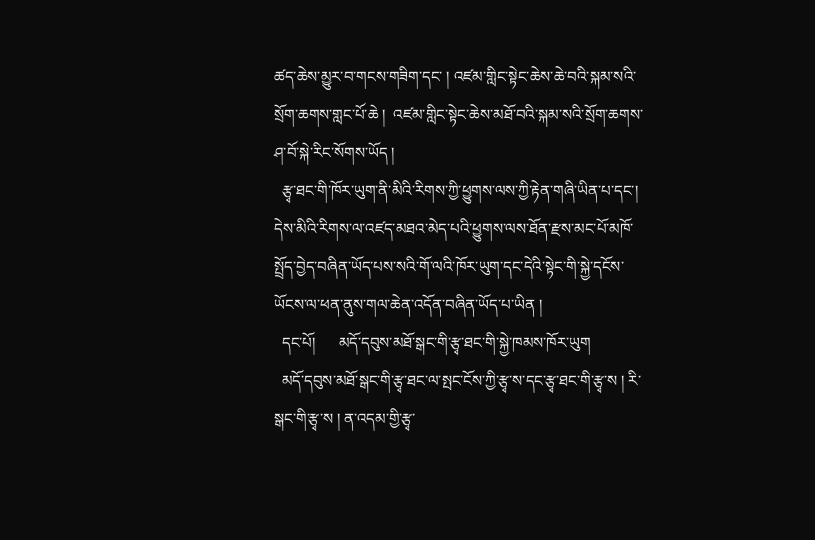ཚད་ཆེས་མྱུར་བ་གངས་གཟིག་དང་ ། འཛམ་གླིང་སྟེང་ཆེས་ཆེ་བའི་སྐམ་སའི་སྲོག་ཆགས་གླང་པོ་ཆེ །  འཛམ་གླིང་སྟེང་ཆེས་མཐོ་བའི་སྐམ་སའི་སྲོག་ཆགས་ཤ་བོ་སྐེ་རིང་སོགས་ཡོད །
  རྩྭ་ཐང་གི་ཁོར་ཡུག་ནི་མིའི་རིགས་ཀྱི་ཕྱུགས་ལས་ཀྱི་རྟེན་གཞི་ཡིན་པ་དང་།  དེས་མིའི་རིགས་ལ་འཛད་མཐའ་མེད་པའི་ཕྱུགས་ལས་ཐོན་རྫས་མང་པོ་མཁོ་སྤྲོད་བྱེད་བཞིན་ཡོད་པས་སའི་གོ་ལའི་ཁོར་ཡུག་དང་དེའི་སྟེང་གི་སྐྱེ་དངོས་ཡོངས་ལ་ཕན་ནུས་གལ་ཆེན་འདོན་བཞིན་ཡོད་པ་ཡིན །
  དང་པོ།      མདོ་དབུས་མཐོ་སྒང་གི་རྩྭ་ཐང་གི་སྐྱེ་ཁམས་ཁོར་ཡུག
  མདོ་དབུས་མཐོ་སྒང་གི་རྩྭ་ཐང་ལ་སྤང་ངོས་ཀྱི་རྩྭ་ས་དང་རྩྭ་ཐང་གི་རྩྭ་ས ། རི་སྒང་གི་རྩྭ་ས ། ན་འདམ་གྱི་རྩྭ་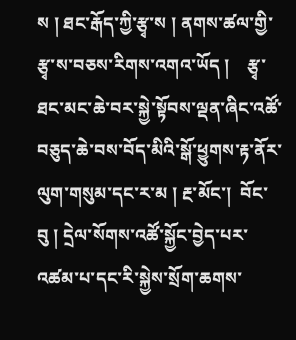ས ། ཐང་རྒོད་ཀྱི་རྩྭ་ས ། ནགས་ཚལ་གྱི་རྩྭ་ས་བཅས་རིགས་འགའ་ཡོད །    རྩྭ་ཐང་མང་ཆེ་བར་སྐྱེ་སྟོབས་ལྡན་ཞིང་འཚོ་བཅུད་ཆེ་བས་བོད་མིའི་སྒོ་ཕྱུགས་རྟ་ནོར་ལུག་གསུམ་དང་ར་མ ། རྔ་མོང་།  བོང་བུ ། དྲེལ་སོགས་འཚོ་སྐྱོང་བྱེད་པར་འཚམ་པ་དང་རི་སྐྱེས་སྲོག་ཆགས་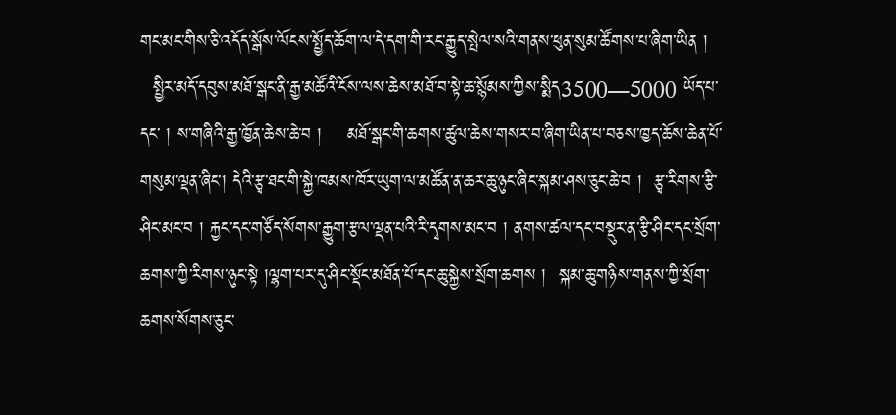གང་མང་གིས་ཅི་འདོད་སྒོས་ལོངས་སྤྱོད་ཆོག་ལ་དེ་དག་གི་རང་རྒྱུད་སྤེལ་སའི་གནས་ཕུན་སུམ་ཚོགས་པ་ཞིག་ཡིན །
  སྤྱིར་མདོ་དབུས་མཐོ་སྒང་ནི་རྒྱ་མཚོའི་ངོས་ལས་ཆེས་མཐོ་བ་སྟེ་ཆ་སྙོམས་ཀྱིས་སྨིད3500—5000 ཡོད་པ་དང་ ། ས་གཞིའི་རྒྱ་ཁྱོན་ཆེས་ཆེ་བ །    མཐོ་སྒང་གི་ཆགས་ཚུལ་ཆེས་གསར་བ་ཞིག་ཡིན་པ་བཅས་ཁྱད་ཆོས་ཆེན་པོ་གསུམ་ལྡན་ཞིང་། དེའི་རྩྭ་ཐང་གི་སྐྱེ་ཁམས་ཁོར་ཡུག་ལ་མཚོན་ན་ཆར་ཆུ་ཉུང་ཞིང་སྐམ་ཤས་ཅུང་ཆེ་བ །  རྩྭ་རིགས་རྩི་ཤིང་མང་བ ། རྐྱང་དང་གཙོད་སོགས་རྒྱུག་རྩལ་ལྡན་པའི་རི་དྭགས་མང་བ ། ནགས་ཚལ་དང་བསྡུར་ན་རྩི་ཤིང་དང་སྲོག་ཆགས་ཀྱི་རིགས་ཉུང་སྟེ །ལྷག་པར་དུ་ཤིང་སྡོང་མཐོན་པོ་དང་ཆུ་སྐྱེས་སྲོག་ཆགས །  སྐམ་ཆུ་གཉིས་གནས་ཀྱི་སྲོག་ཆགས་སོགས་ཅུང་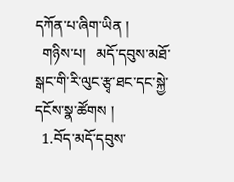དཀོན་པ་ཞིག་ཡིན །
  གཉིས་པ།   མདོ་དབུས་མཐོ་སྒང་གི་རི་ལུང་རྩྭ་ཐང་དང་སྐྱེ་དངོས་སྣ་ཚོགས །
  1.བོད་མདོ་དབུས་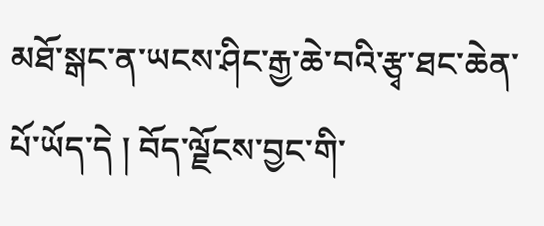མཐོ་སྒང་ན་ཡངས་ཤིང་རྒྱ་ཆེ་བའི་རྩྭ་ཐང་ཆེན་པོ་ཡོད་དེ ། བོད་ལྗོངས་བྱང་གི་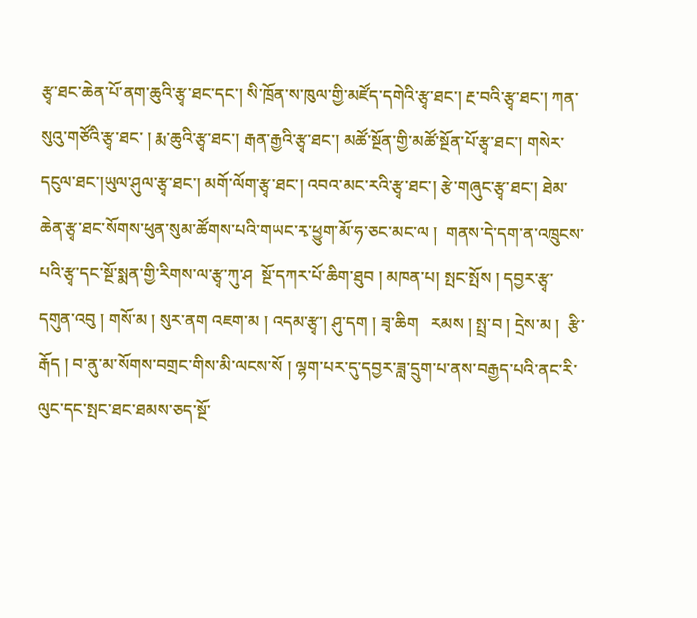རྩྭ་ཐང་ཆེན་པོ་ནག་ཆུའི་རྩྭ་ཐང་དང་། སི་ཁྲོན་ས་ཁུལ་གྱི་མཛོད་དགེའི་རྩྭ་ཐང་། རྔ་བའི་རྩྭ་ཐང་། ཀན་སུའུ་གཙོའི་རྩྭ་ཐང་ ། རྨ་ཆུའི་རྩྭ་ཐང་། རྒན་རྒྱའི་རྩྭ་ཐང་། མཚོ་སྔོན་གྱི་མཚོ་སྔོན་པོ་རྩྭ་ཐང་། གསེར་དངུལ་ཐང་།ཡུལ་ཤུལ་རྩྭ་ཐང་། མགོ་ལོག་རྩྭ་ཐང་། འབའ་མང་རའི་རྩྭ་ཐང་། རྩེ་གཞུང་རྩྭ་ཐང་། ཐེམ་ཆེན་རྩྭ་ཐང་སོགས་ཕུན་སུམ་ཚོགས་པའི་གཡང་རྭ་ཕྱུག་མོ་ཧ་ཅང་མང་ལ །  གནས་དེ་དག་ན་འཁྲུངས་པའི་རྩྭ་དང་སྔོ་སྨན་གྱི་རིགས་ལ་རྩྭ་ཀུ་ཤ  སྔོ་དཀར་པོ་ཆིག་ཐུབ ། མཁན་པ། སྤང་སྤོས ། དབྱར་རྩྭ་དགུན་འབུ ། གསོ་མ ། སུར་ནག འཇག་མ ། འདམ་རྩྭ་། ཤུ་དག ། ཟྭ་ཆིག   རམས ། སྤྲ་བ ། དྲེས་མ །  རྩི་རྒོད ། བ་ནུ་མ་སོགས་བགྲང་གིས་མི་ལངས་སོ ། ལྷག་པར་དུ་དབྱར་ཟླ་དྲུག་པ་ནས་བརྒྱད་པའི་ནང་རི་ལུང་དང་སྤང་ཐང་ཐམས་ཅད་སྔོ་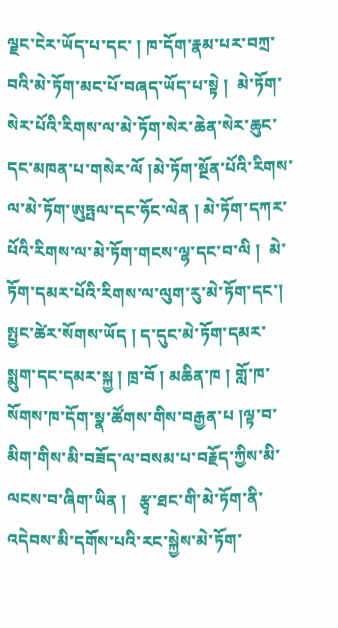ལྗང་ངེར་ཡོད་པ་དང་ ། ཁ་དོག་རྣམ་པར་བཀྲ་བའི་མེ་ཏོག་མང་པོ་བཞད་ཡོད་པ་སྟེ །  མེ་ཏོག་སེར་པོའི་རིགས་ལ་མེ་ཏོག་སེར་ཆེན་སེར་ཆུང་དང་མཁན་པ་གསེར་ལོ །མེ་ཏོག་སྔོན་པོའི་རིགས་ལ་མེ་ཏོག་ཨུཏྤལ་དང་ཧོང་ལེན ། མེ་ཏོག་དཀར་པོའི་རིགས་ལ་མེ་ཏོག་གངས་ལྷ་དང་བ་ལི །  མེ་ཏོག་དམར་པོའི་རིགས་ལ་ལུག་རུ་མེ་ཏོག་དང་།  སྤྱང་ཚེར་སོགས་ཡོད ། ད་དུང་མེ་ཏོག་དམར་སྨུག་དང་དམར་སྐྱ ། ཁྲ་བོ ། མཆིན་ཁ ། གློ་ཁ་སོགས་ཁ་དོག་སྣ་ཚོགས་གིས་བརྒྱན་པ །ལྟ་བ་མིག་གིས་མི་བཟོད་ལ་བསམ་པ་བརྗོད་ཀྱིས་མི་ལངས་བ་ཞིག་ཡིན །   རྩྭ་ཐང་གི་མེ་ཏོག་ནི་འདེབས་མི་དགོས་པའི་རང་སྐྱེས་མེ་ཏོག་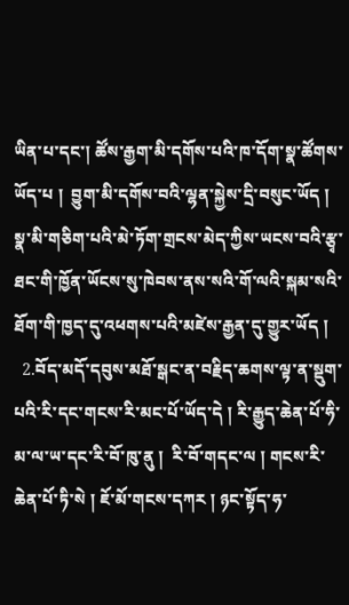ཡིན་པ་དང་། ཚོས་རྒྱག་མི་དགོས་པའི་ཁ་དོག་སྣ་ཚོགས་ཡོད་པ །  བྱུག་མི་དགོས་བའི་ལྷན་སྐྱེས་དྲི་བསུང་ཡོད །   སྣ་མི་གཅིག་པའི་མེ་ཏོག་གྲངས་མེད་ཀྱིས་ཡངས་བའི་རྩྭ་ཐང་གི་ཁྱོན་ཡོངས་སུ་ཁེབས་ནས་སའི་གོ་ལའི་སྐམ་སའི་ཐོག་གི་ཁྱད་དུ་འཕགས་པའི་མཛེས་རྒྱན་དུ་གྱུར་ཡོད །
  2.བོད་མདོ་དབུས་མཐོ་སྒང་ན་བརྗིད་ཆགས་ལྟ་ན་སྡུག་པའི་རི་དང་གངས་རི་མང་པོ་ཡོད་དེ ། རི་རྒྱུད་ཆེན་པོ་ཧི་མ་ལ་ཡ་དང་རི་བོ་ཁུ་ནུ །  རི་བོ་གདང་ལ ། གངས་རི་ཆེན་པོ་ཏི་སེ ། ཇོ་མོ་གངས་དཀར ། ཉང་སྟོད་ཧ་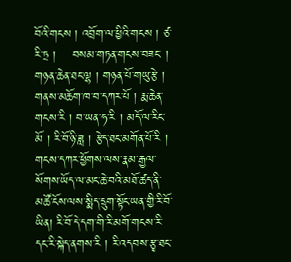བོའི་གངས ། འབྲོག་ལ་ཕྱིའི་གངས ། ཙ་རི་ཏྲ །    བསམ་གཏན་གངས་བཟང་ ། གཉན་ཆེན་ཐང་ལྷ ། གཉན་པོ་གཡུ་རྩེ ། གནས་མཆོག་ཁ་བ་དཀར་པོ ། རྨ་ཆེན་གངས་རི ། བ་ཡན་ཧ་རི ། མདོ་ལ་རིང་མོ ། རི་བོ་ཉི་ཟླ ། རྩེད་ཐང་མགོན་པོ་རི །  གངས་དཀར་ཕྱོགས་ལས་རྣམ་རྒྱལ་སོགས་ཡོད་ལ་མང་ཆེ་བའི་མཐོ་ཚད་ནི་མཚོ་ངོས་ལས་སྨིད་དྲུག་སྟོང་ཡན་གྱི་རི་བོ་ཡིན། རི་བོ་དེ་དག་གི་རི་མགོ་གངས་རི་དང་རི་སྐེད་ནགས་རི ། རི་འདབས་རྩྭ་ཐང་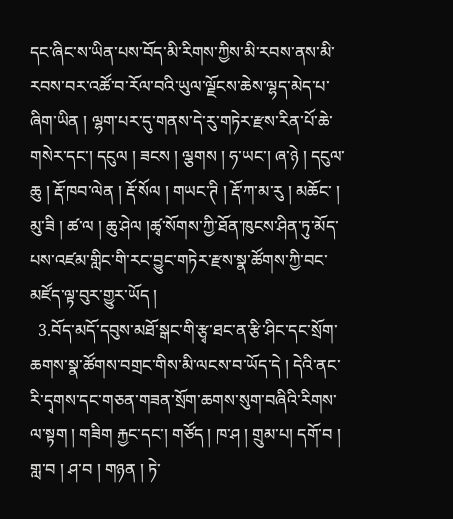དང་ཞིང་ས་ཡིན་པས་བོད་མི་རིགས་ཀྱིས་མི་རབས་ནས་མི་རབས་བར་འཚོ་བ་རོལ་བའི་ཡུལ་ལྗོངས་ཆེས་ལྷད་མེད་པ་ཞིག་ཡིན ། ལྷག་པར་དུ་གནས་དེ་རུ་གཏེར་རྫས་རིན་པོ་ཆེ་གསེར་དང་། དངུལ ། ཟངས ། ལྕགས ། ཧ་ཡང་། ཞ་ཉེ ། དངུལ་ཆུ ། རྡོ་ཁབ་ལེན ། རྡོ་སོལ ། གཡང་ཊི ། རྡོ་ཀ་མ་རུ ། མཆོང་ ། མུ་ཟི ། ཚ་ལ ། ཆུ་ཤེལ །ཚྭ་སོགས་ཀྱི་ཐོན་ཁུངས་ཤིན་ཏུ་མོད་པས་འཛམ་གླིང་གི་རང་བྱུང་གཏེར་རྫས་སྣ་ཚོགས་ཀྱི་བང་མཛོད་ལྟ་བུར་གྱུར་ཡོད །
  3.བོད་མདོ་དབུས་མཐོ་སྒང་གི་རྩྭ་ཐང་ན་རྩི་ཤིང་དང་སྲོག་ཆགས་སྣ་ཚོགས་བགྲང་གིས་མི་ལངས་བ་ཡོད་དེ ། དེའི་ནང་རི་དྭགས་དང་གཅན་གཟན་སྲོག་ཆགས་སུག་བཞིའི་རིགས་ལ་སྟག ། གཟིག རྐྱང་དང་། གཙོད ། ཁ་ཤ ། གྲུམ་པ། དགོ་བ ། གླ་བ ། ཤ་བ ། གཉན ། ཏེ་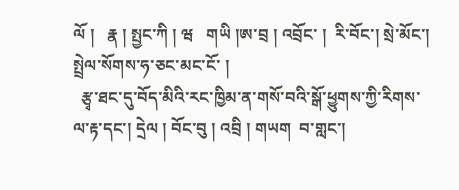ལོ །   རྣ ། སྤྱང་ཀི ། ཝ   གཡི །ཨ་བྲ ། འབྲོང་ །  རི་བོང་། སྲེ་མོང་། སྤྲེལ་སོགས་ཧ་ཅང་མང་ངོ་ །
  རྩྭ་ཐང་དུ་བོད་མིའི་རང་ཁྱིམ་ན་གསོ་བའི་སྒོ་ཕྱུགས་ཀྱི་རིགས་ལ་རྟ་དང་། དྲེལ ། བོང་བུ ། འབྲི ། གཡག  བ་གླང་།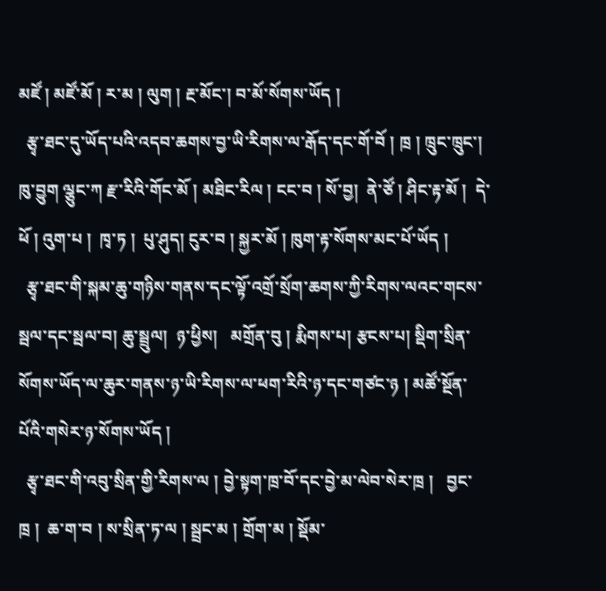མཛོ ། མཛོ་མོ ། ར་མ ། ལུག ། རྔ་མོང་། བ་མོ་སོགས་ཡོད །
  རྩྭ་ཐང་དུ་ཡོད་པའི་འདབ་ཆགས་བྱ་ཡི་རིགས་ལ་རྒོད་དང་གོ་བོ ། ཁྲ ། ཁྲུང་ཁྲུང་། ཁུ་བྱུག ལྕུང་ཀ རྫ་རིའི་གོང་མོ ། མཐིང་རིལ ། ངང་བ ། སོ་བྱ།  ནེ་ཙོ ། ཤིང་རྟ་མོ །  དེ་ཕོ ། འུག་པ །  ཁྭ་ཏ །  པུ་ཤུད། ངུར་བ ། སྐྱར་མོ ། ཁུག་རྟ་སོགས་མང་པོ་ཡོད །
  རྩྭ་ཐང་གི་སྐམ་ཆུ་གཉིས་གནས་དང་ལྟོ་འགྲོ་སྲོག་ཆགས་ཀྱི་རིགས་ལའང་གངས་སྦལ་དང་སྦལ་བ། ཆུ་སྦྲུལ།  ཉ་ཕྱིས།   མགྲོན་བུ ། རྨིགས་པ། རྩངས་པ། སྡིག་སྲིན་སོགས་ཡོད་ལ་ཆུར་གནས་ཉ་ཡི་རིགས་ལ་ཕག་རིའི་ཉ་དང་གཙང་ཉ ། མཚོ་སྔོན་པོའི་གསེར་ཉ་སོགས་ཡོད །
  རྩྭ་ཐང་གི་འབུ་སྲིན་གྱི་རིགས་ལ ། བྱེ་སྟག་ཁྲ་བོ་དང་བྱེ་མ་ལེབ་སེར་ཁྲ །   བྱང་ཁྲ །  ཆ་ག་བ ། ས་སྲིན་ཏ་ལ ། སྦྲང་མ ། གྲོག་མ ། སྡོམ་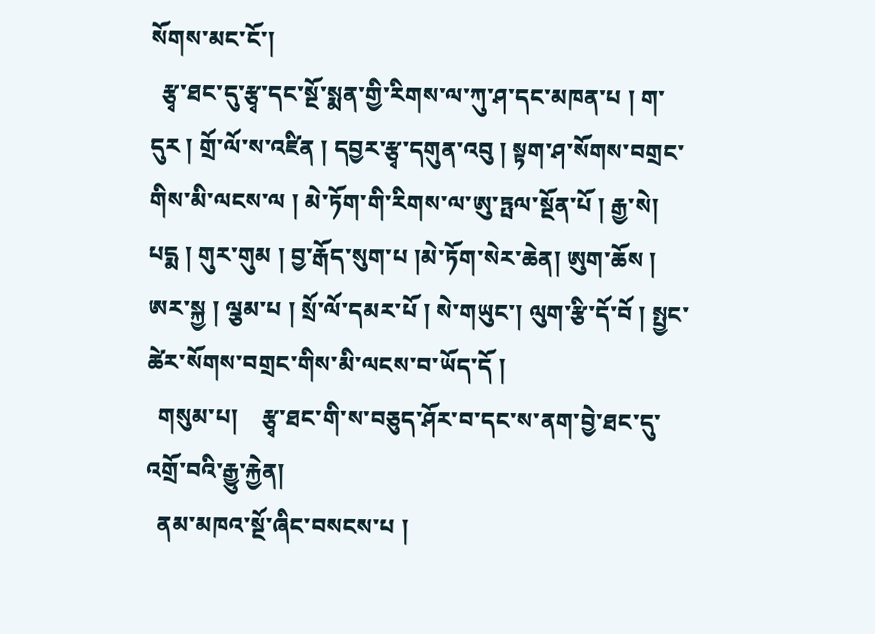སོགས་མང་ངོ་།
  རྩྭ་ཐང་དུ་རྩྭ་དང་སྔོ་སྨན་གྱི་རིགས་ལ་ཀུ་ཤ་དང་མཁན་པ ། ག་དུར ། གྲོ་ལོ་ས་འཛིན ། དབྱར་རྩྭ་དགུན་འབུ ། སྟག་ཤ་སོགས་བགྲང་གིས་མི་ལངས་ལ ། མེ་ཏོག་གི་རིགས་ལ་ཨུ་ཏྤལ་སྔོན་པོ ། རྒྱ་སེ། པདྨ ། གུར་གུམ ། བྱ་རྒོད་སུག་པ །མེ་ཏོག་སེར་ཆེན། ཨུག་ཆོས ། ཨར་སྐྱ ། ལྕམ་པ ། སྲོ་ལོ་དམར་པོ ། སེ་གཡུང་། ལུག་རྩི་དོ་བོ ། སྤྱང་ཚེར་སོགས་བགྲང་གིས་མི་ལངས་བ་ཡོད་དོ །
  གསུམ་པ།    རྩྭ་ཐང་གི་ས་བཅུད་ཤོར་བ་དང་ས་ནག་བྱེ་ཐང་དུ་འགྲོ་བའི་རྒྱུ་རྐྱེན།
  ནམ་མཁའ་སྔོ་ཞིང་བསངས་པ །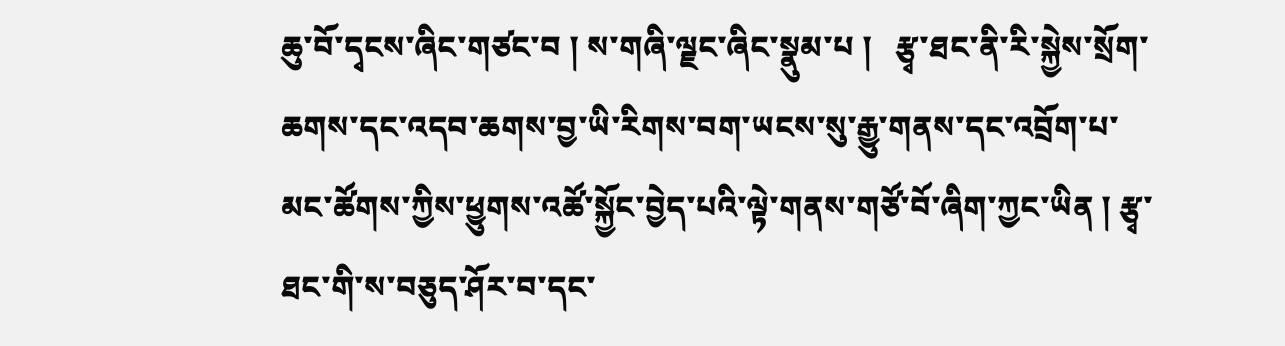ཆུ་བོ་དྭངས་ཞིང་གཙང་བ ། ས་གཞི་ལྗང་ཞིང་སྣུམ་པ །   རྩྭ་ཐང་ནི་རི་སྐྱེས་སྲོག་ཆགས་དང་འདབ་ཆགས་བྱ་ཡི་རིགས་བག་ཡངས་སུ་རྒྱུ་གནས་དང་འབྲོག་པ་མང་ཚོགས་ཀྱིས་ཕྱུགས་འཚོ་སྐྱོང་བྱེད་པའི་ལྟེ་གནས་གཙོ་བོ་ཞིག་ཀྱང་ཡིན ། རྩྭ་ཐང་གི་ས་བཅུད་ཤོར་བ་དང་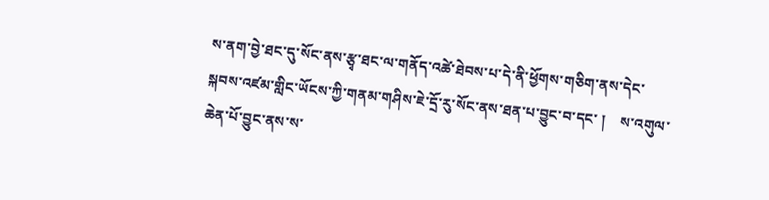ས་ནག་བྱེ་ཐང་དུ་སོང་ནས་རྩྭ་ཐང་ལ་གནོད་འཚེ་ཐེབས་པ་དེ་ནི་ཕྱོགས་གཅིག་ནས་དེང་སྐབས་འཛམ་གླིང་ཡོངས་ཀྱི་གནམ་གཤིས་ཇེ་དྲོ་རུ་སོང་ནས་ཐན་པ་བྱུང་བ་དང་ །    ས་འགུལ་ཆེན་པོ་བྱུང་ནས་ས་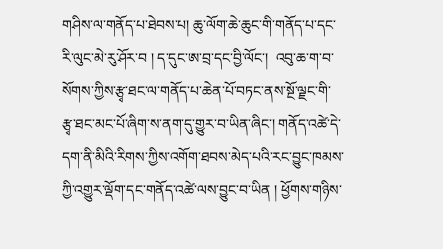གཤིས་ལ་གནོད་པ་ཐེབས་པ། ཆུ་ལོག་ཆེ་ཆུང་གི་གནོད་པ་དང་རི་ལུང་མེ་རུ་ཤོར་བ ། ད་དུང་ཨ་བྲ་དང་བྱི་ལོང་།  འབུ་ཆ་ག་བ་སོགས་ཀྱིས་རྩྭ་ཐང་ལ་གནོད་པ་ཆེན་པོ་བཏང་ནས་སྔོ་ལྗང་གི་རྩྭ་ཐང་མང་པོ་ཞིག་ས་ནག་དུ་གྱུར་བ་ཡིན་ཞིང་། གནོད་འཚེ་དེ་དག་ནི་མིའི་རིགས་ཀྱིས་འགོག་ཐབས་མེད་པའི་རང་བྱུང་ཁམས་ཀྱི་འགྱུར་ལྡོག་དང་གནོད་འཚེ་ལས་བྱུང་བ་ཡིན ། ཕྱོགས་གཉིས་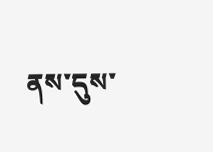ནས་དུས་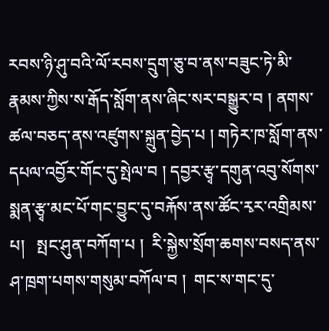རབས་ཉི་ཤུ་བའི་ལོ་རབས་དྲུག་ཅུ་བ་ནས་བཟུང་ཏེ་མི་རྣམས་ཀྱིས་ས་རྒོད་སློག་ནས་ཞིང་སར་བསྒྱུར་བ ། ནགས་ཚལ་བཅད་ནས་འཛུགས་སྐྲུན་བྱེད་པ ། གཏེར་ཁ་སློག་ནས་དཔལ་འབྱོར་གོང་དུ་སྤེལ་བ ། དབྱར་རྩྭ་དགུན་འབུ་སོགས་སྨན་རྩྭ་མང་པོ་གང་བྱུང་དུ་བརྐོས་ནས་ཚོང་རྭར་འགྲིམས་པ།   སྤང་ཤུན་བཀོག་པ །  རི་སྐྱེས་སྲོག་ཆགས་བསད་ནས་ཤ་ཁྲག་པགས་གསུམ་བཀོལ་བ །  གང་ས་གང་དུ་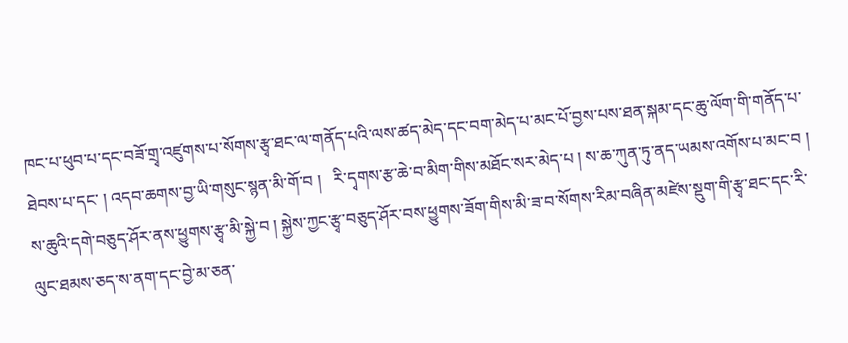ཁང་པ་ཕུབ་པ་དང་བཟོ་གྲྭ་འཛུགས་པ་སོགས་རྩྭ་ཐང་ལ་གནོད་པའི་ལས་ཚད་མེད་དང་བག་མེད་པ་མང་པོ་བྱས་པས་ཐན་སྐམ་དང་ཆུ་ལོག་གི་གནོད་པ་ཐེབས་པ་དང་ ། འདབ་ཆགས་བྱ་ཡི་གསུང་སྙན་མི་གོ་བ །   རི་དྭགས་རྩ་ཆེ་བ་མིག་གིས་མཐོང་སར་མེད་པ ། ས་ཆ་ཀུན་ཏུ་ནད་ཡམས་འགོས་པ་མང་བ །  ས་ཆུའི་དགེ་བཅུད་ཤོར་ནས་ཕྱུགས་རྩྭ་མི་སྐྱེ་བ ། སྐྱེས་ཀྱང་རྩྭ་བཅུད་ཤོར་བས་ཕྱུགས་ཟོག་གིས་མི་ཟ་བ་སོགས་རིམ་བཞིན་མཛེས་སྡུག་གི་རྩྭ་ཐང་དང་རི་ལུང་ཐམས་ཅད་ས་ནག་དང་བྱེ་མ་ཅན་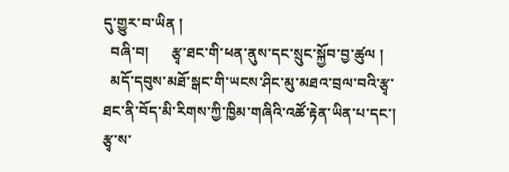དུ་གྱུར་བ་ཡིན །
  བཞི་བ།      རྩྭ་ཐང་གི་ཕན་ནུས་དང་སྲུང་སྐྱོབ་བྱ་ཚུལ །
  མདོ་དབུས་མཐོ་སྒང་གི་ཡངས་ཤིང་མུ་མཐའ་བྲལ་བའི་རྩྭ་ཐང་ནི་བོད་མི་རིགས་ཀྱི་ཁྱིམ་གཞིའི་འཚོ་རྟེན་ཡིན་པ་དང་། རྩྭ་ས་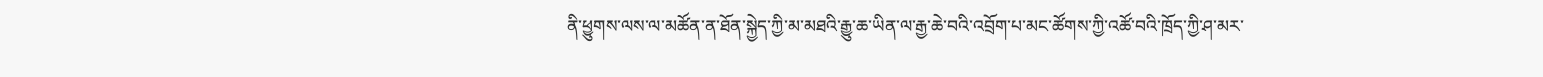ནི་ཕྱུགས་ལས་ལ་མཚོན་ན་ཐོན་སྐྱེད་ཀྱི་མ་མཐའི་རྒྱུ་ཆ་ཡིན་ལ་རྒྱ་ཆེ་བའི་འབྲོག་པ་མང་ཚོགས་ཀྱི་འཚོ་བའི་ཁྲོད་ཀྱི་ཤ་མར་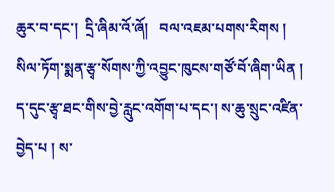ཆུར་བ་དང་།  དྲི་ཞིམ་འོ་ཞོ།   བལ་འཇམ་པགས་རིགས ། སིལ་ཏོག་སྨན་རྩྭ་སོགས་ཀྱི་འབྱུང་ཁུངས་གཙོ་བོ་ཞིག་ཡིན ། ད་དུང་རྩྭ་ཐང་གིས་བྱེ་རླུང་འགོག་པ་དང་། ས་ཆུ་སྲུང་འཛིན་བྱེད་པ ། ས་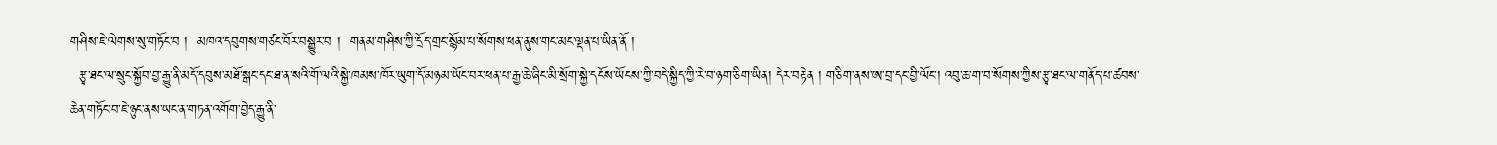གཤིས་ཇེ་ལེགས་སུ་གཏོང་བ །  མཁའ་དབུགས་གཙང་བོར་བསྒྱུར་བ །  གནམ་གཤིས་ཀྱི་དྲོད་གྲང་སྙོམ་པ་སོགས་ཕན་ནུས་གང་མང་ལྡན་པ་ཡིན་ནོ །
  རྩྭ་ཐང་ལ་སྲུང་སྐྱོབ་བྱ་རྒྱུ་ནི་མདོ་དབུས་མཐོ་སྒང་དང་ཐ་ན་སའི་གོ་ལའི་སྐྱེ་ཁམས་ཁོར་ཡུག་དོ་མཉམ་ཡོང་བར་ཕན་པ་རྒྱ་ཆེ་ཞིང་མི་སྲོག་སྐྱེ་དངོས་ཡོངས་ཀྱི་བདེ་སྐྱིད་ཀྱི་རེ་བ་ཉག་ཅིག་ཡིན། དེར་བརྟེན ། གཅིག་ནས་ཨ་བྲ་དང་བྱི་ལོང་། འབུ་ཆ་ག་བ་སོགས་ཀྱིས་རྩྭ་ཐང་ལ་གནོད་པ་ཚབས་ཆེན་གཏོང་བ་ཇེ་ཉུང་ནས་ཡང་ན་གཏན་འགོག་བྱེད་རྒྱུ་ནི་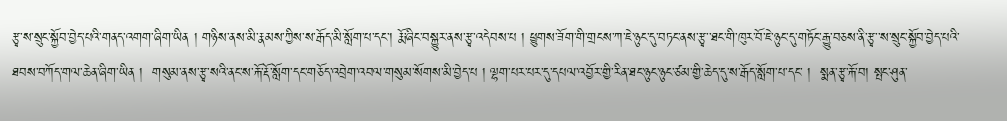རྩྭ་ས་སྲུང་སྐྱོབ་བྱེད་པའི་གནད་འགག་ཞིག་ཡིན ། གཉིས་ནས་མི་རྣམས་ཀྱིས་ས་རྒོད་མི་སློག་པ་དང་། རྨོ་ཞིང་བསྐྱུར་ནས་རྩྭ་འདེབས་པ ། ཕྱུགས་ཟོག་གི་གྲངས་ཀ་ཇེ་ཉུང་དུ་བཏང་ནས་རྩྭ་་ཐང་གི་ཁུར་བོ་ཇེ་ཉུང་དུ་གཏོང་རྒྱུ་བཅས་ནི་རྩྭ་་ས་སྲུང་སྐྱོབ་བྱེད་པའི་ཐབས་བཀོད་གལ་ཆེན་ཞིག་ཡིན །  གསུམ་ནས་རྩྭ་སའི་ནང་ས་རྐོ་རྡོ་སློག་དང་གཅོད་འབྲེག་འབལ་གསུམ་སོགས་མི་བྱེད་པ ། ལྷག་པར་པར་དུ་དཔལ་འབྱོར་གྱི་རིན་ཐང་ཉུང་ཉུང་ཙམ་གྱི་ཆེད་དུ་ས་རྒོད་སློག་པ་དང་ །  སྨན་རྩྭ་རྐོ་བ། སྤང་ཤུན་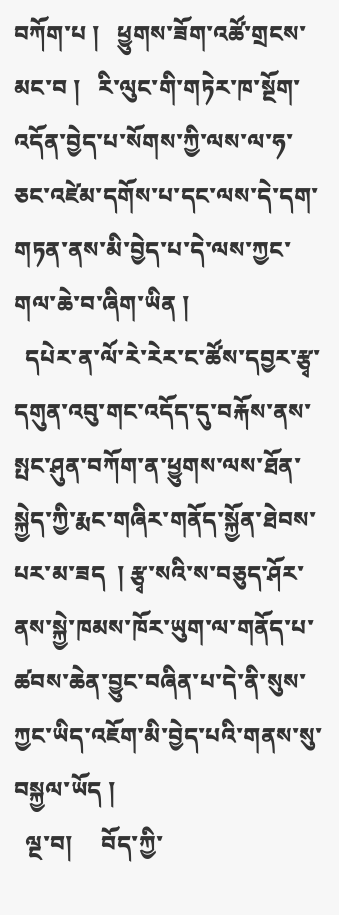བཀོག་པ །   ཕྱུགས་ཟོག་འཚོ་གྲངས་མང་བ །   རི་ལུང་གི་གཏེར་ཁ་སྔོག་འདོན་བྱེད་པ་སོགས་ཀྱི་ལས་ལ་ཧ་ཅང་འཛེམ་དགོས་པ་དང་ལས་དེ་དག་གཏན་ནས་མི་བྱེད་པ་དེ་ལས་ཀྱང་གལ་ཆེ་བ་ཞིག་ཡིན །
  དཔེར་ན་ལོ་རེ་རེར་ང་ཚོས་དབྱར་རྩྭ་དགུན་འབུ་གང་འདོད་དུ་བརྐོས་ནས་སྤང་ཤུན་བཀོག་ན་ཕྱུགས་ལས་ཐོན་སྐྱེད་ཀྱི་རྨང་གཞིར་གནོད་སྐྱོན་ཐེབས་པར་མ་ཟད  ། རྩྭ་སའི་ས་བཅུད་ཤོར་ནས་སྐྱེ་ཁམས་ཁོར་ཡུག་ལ་གནོད་པ་ཚབས་ཆེན་བྱུང་བཞིན་པ་དེ་ནི་སུས་ཀྱང་ཡིད་འཇོག་མི་བྱེད་པའི་གནས་སུ་བསྐྱལ་ཡོད །
  ལྔ་བ།     བོད་ཀྱི་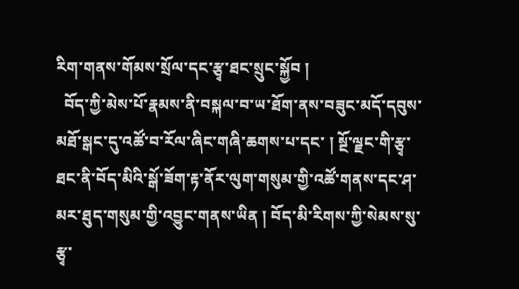རིག་གནས་གོམས་སྲོལ་དང་རྩྭ་ཐང་སྲུང་སྐྱོབ །
  བོད་ཀྱི་མེས་པོ་རྣམས་ནི་བསྐལ་བ་ཡ་ཐོག་ནས་བཟུང་མདོ་དབུས་མཐོ་སྒང་དུ་འཚོ་བ་རོལ་ཞིང་གཞི་ཆགས་པ་དང་ ། སྔོ་ལྗང་གི་རྩྭ་ཐང་ནི་བོད་མིའི་སྒོ་ཟོག་རྟ་ནོར་ལུག་གསུམ་གྱི་འཚོ་གནས་དང་ཤ་མར་ཐུད་གསུམ་གྱི་འབྱུང་གནས་ཡིན ། བོད་མི་རིགས་ཀྱི་སེམས་སུ་རྩྭ་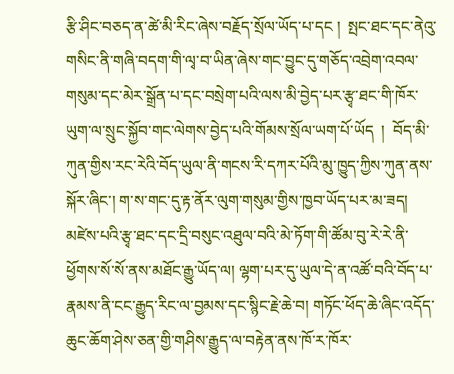རྩི་ཤིང་བཅད་ན་ཚེ་མི་རིང་ཞེས་བརྗོད་སྲོལ་ཡོད་པ་དང །  སྤང་ཐང་དང་ནེའུ་གསིང་ནི་གཞི་བདག་གི་ལྭ་བ་ཡིན་ཞེས་གང་བྱུང་དུ་གཅོད་འབྲེག་འབལ་གསུམ་དང་མེར་སྒྲོན་པ་དང་བསྲེག་པའི་ལས་མི་བྱེད་པར་རྩྭ་ཐང་གི་ཁོར་ཡུག་ལ་སྲུང་སྐྱོབ་གང་ལེགས་བྱེད་པའི་གོམས་སྲོལ་ཡག་པོ་ཡོད  །  བོད་མི་ཀུན་གྱིས་རང་རེའི་བོད་ཡུལ་ནི་གངས་རི་དཀར་པོའི་མུ་ཁྱུད་ཀྱིས་ཀུན་ནས་སྐོར་ཞིང་། ག་ས་གང་དུ་རྟ་ནོར་ལུག་གསུམ་གྱིས་ཁྱབ་ཡོད་པར་མ་ཟད། མཛེས་པའི་རྩྭ་ཐང་དང་དྲི་བསུང་འཐུལ་བའི་མེ་ཏོག་གི་ཚོམ་བུ་རེ་རེ་ནི་ཕྱོགས་སོ་སོ་ནས་མཐོང་རྒྱུ་ཡོད་ལ། ལྷག་པར་དུ་ཡུལ་དེ་ན་འཚོ་བའི་བོད་པ་རྣམས་ནི་ངང་རྒྱུད་རིང་ལ་བྱམས་དང་སྙིང་རྗེ་ཆེ་བ། གཏོང་ཕོད་ཆེ་ཞིང་འདོད་ཆུང་ཆོག་ཤེས་ཅན་གྱི་གཤིས་རྒྱུད་ལ་བརྟེན་ནས་ཁོ་ར་ཁོར་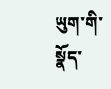ཡུག་གི་སྣོད་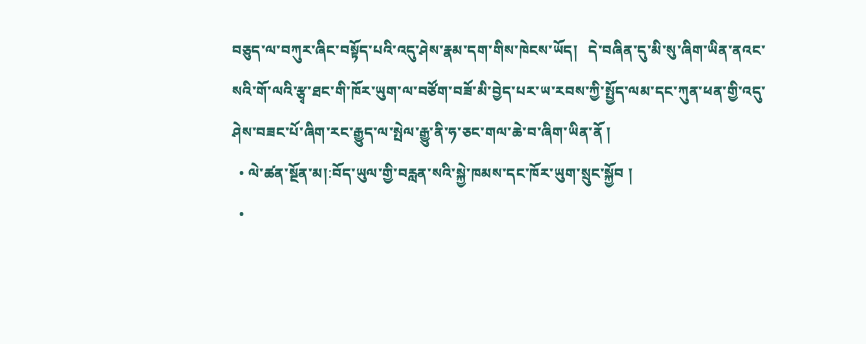བཅུད་ལ་བཀུར་ཞིང་བསྟོད་པའི་འདུ་ཤེས་རྣམ་དག་གིས་ཁེངས་ཡོད།   དེ་བཞིན་དུ་མི་སུ་ཞིག་ཡིན་ནའང་སའི་གོ་ལའི་རྩྭ་ཐང་གི་ཁོར་ཡུག་ལ་བཙོག་བཟོ་མི་བྱེད་པར་ཡ་རབས་ཀྱི་སྤྱོད་ལམ་དང་ཀུན་ཕན་གྱི་འདུ་ཤེས་བཟང་པོ་ཞིག་རང་རྒྱུད་ལ་སྤེལ་རྒྱུ་ནི་ཧ་ཅང་གལ་ཆེ་བ་ཞིག་ཡིན་ནོ །
  • ལེ་ཚན་སྔོན་མ།:བོད་ཡུལ་གྱི་བརླན་སའི་སྐྱེ་ཁམས་དང་ཁོར་ཡུག་སྲུང་སྐྱོབ །
  •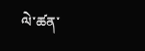ལེ་ཚན་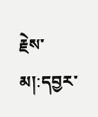རྗེས་མ།:དབྱར་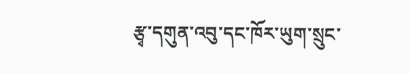རྩྭ་དགུན་འབུ་དང་ཁོར་ཡུག་སྲུང་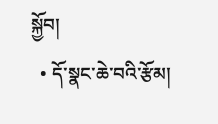སྐྱོབ།
  • དོ་སྣང་ཆེ་བའི་རྩོམ།